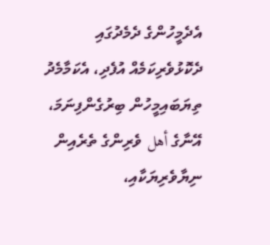އެދެމީހުންގެ ދެމެދުގައި ދެކޮޅުވެރިކަމެއް އުފެދި، އެކަމާމެދު ތިޔަބައިމީހުން ބިރުގެންފިނަމަ، އޭނާގެ أهل ވެރިންގެ ތެރެއިން ނިޔާވެރިޔަކާއި،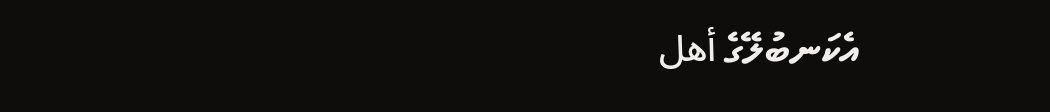އެކަނބުލޭގެ أهل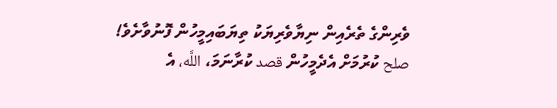ވެރިންގެ ތެރެއިން ނިޔާވެރިޔަކު ތިޔަބައިމީހުން ފޮނުވާށެވެ! صلح ކުރުމަށް އެދެމީހުން قصد ކުރާނަމަ، اللَّه، އެ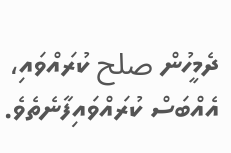ދެމީހުން صلح ކުރައްވައި، އެއްބަސް ކުރައްވައިފާނެތެވެ.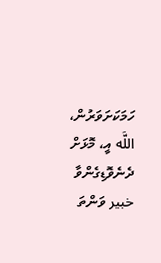ހަމަކަށަވަރުން، اللَّه އީ، މޮޅަށް ދެނެވޮޑިގެންވާ خبير ވަންތަ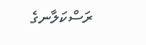ރަސްކަލާނގެ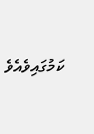ކަމުގައިވެއެވެ